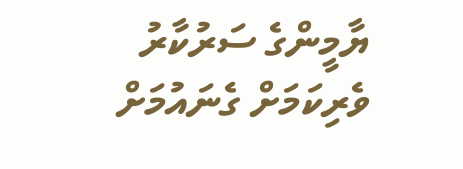ޔާމީންގެ ސަރުކާރު ވެރިކަމަށް ގެނައުމަށް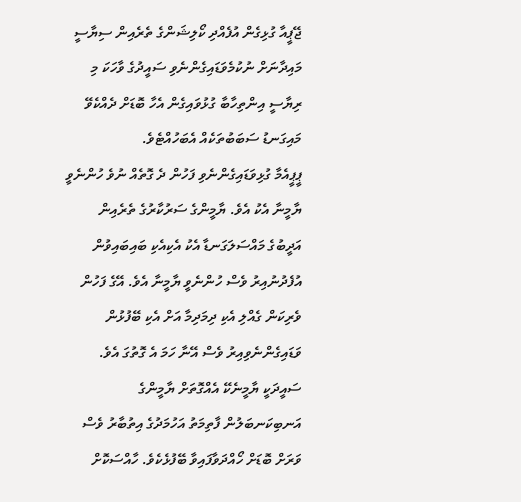ޖޭޕީއާ ގުޅިގެން އުފެއްދި ކޯލިޝަންގެ ތެރެއިން ސިޔާސީ މައިދާނަށް ނުކުމެވަޑައިގެންނެވި ސައީދުގެ ވާހަކަ މި ރިޔާސީ އިންތިހާބާ ގުޅުވައިގެން އެހާ ބޮޑަށް ދެއްކެވޭ މައިގަނޑު ސަބަބުތަކެއް އެބަހުއްޓެވެ.
ޕީޕީއެމާ ގުޅިވަޑައިގެންނެވި ފަހުން ދެ ގޮތެއް ނުވެ ހުންނެވީ ޔާމީނާ އެކު އެވެ. ޔާމީންގެ ސަރުކާރުގެ ތެރެއިން އަދީބުގެ މައްސަލަގަނޑާ އެކު އެކިއެކި ބައިބައިވުން އުފެދުނުއިރު ވެސް ހުންނެވީ ޔާމީނާ އެވެ. އޭގެ ފަހުން ވެރިކަން ގެއްލި އެކި ދިމަދިމާ އަށް އެކި ބޭފުޅުން ވަޑައިގެންނެވިއިރު ވެސް އޭނާ ހަމަ އެ ގޮތުގަ އެވެ.
ސައީދަކީ ޔާމީނެކޭ އެއްގޮތަށް ޔާމީންގެ އަނބިކަނބަލުން ފާތިމަތު އަހުމަދުގެ އިތުބާރު ވެސް ވަރަށް ބޮޑަށް ހޯއްދަވާފައިވާ ބޭފުޅެކެވެ. ހާއްސަކޮށް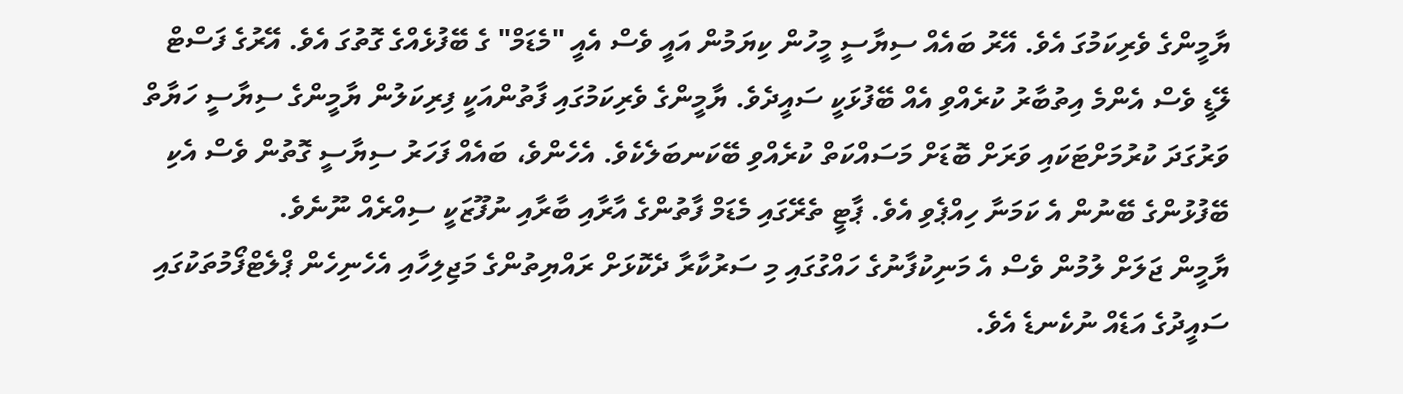ޔާމީންގެ ވެރިކަމުގަ އެވެ. އޭރު ބައެއް ސިޔާސީ މީހުން ކިޔަމުން އައީ ވެސް އެއީ "މެޑަމް" ގެ ބޭފުޅެއްގެ ގޮތުގަ އެވެ. އޭރުގެ ފަސްޓް ލޭޑީ ވެސް އެންމެ އިތުބާރު ކުރެއްވި އެއް ބޭފުޅަކީ ސައީދެވެ. ޔާމީންގެ ވެރިކަމުގައި ފާތުންއަކީ ފިރިކަލުން ޔާމީންގެ ސިޔާސީ ހަޔާތް ވަރުގަދަ ކުރުމަށްޓަކައި ވަރަށް ބޮޑަށް މަސައްކަތް ކުރެއްވި ބޭކަނބަލެކެވެ. އެހެންވެ، ބައެއް ފަހަރު ސިޔާސީ ގޮތުން ވެސް އެކި ބޭފުޅުންގެ ބޭނުން އެ ކަމަނާ ހިއްޕެވި އެވެ. ޕާޓީ ތެރޭގައި މެޑަމް ފާތުންގެ އާރާއި ބާރާއި ނުފޫޒަކީ ސިއްރެއް ނޫނެވެ.
ޔާމީން ޖަލަށް ލުމުން ވެސް އެ މަނިކުފާނުގެ ހައްގުގައި މި ސަރުކާރާ ދެކޮޅަށް ރައްޔިތުންގެ މަޖިލިހާއި އެހެނިހެން ޕްލެޓްފޯމުތަކުގައި ސައީދުގެ އަޑެއް ނުކެނޑެ އެވެ.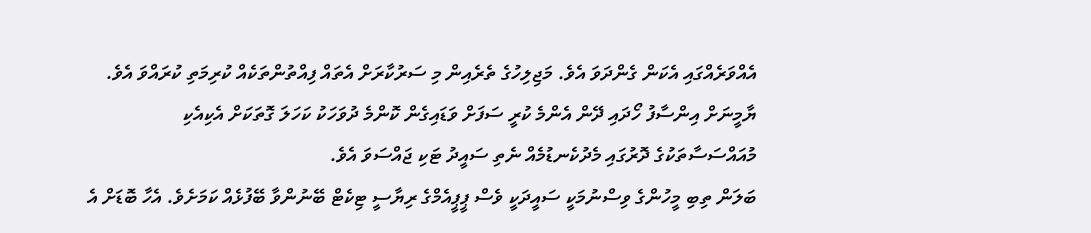އެއްވަރެއްގައި އެކަން ގެންދަވަ އެވެ. މަޖިލިހުގެ ތެރެއިން މި ސަރުކާރަށް އެތައް ފިއްތުންތަކެއް ކުރިމަތި ކުރައްވަ އެވެ. ޔާމީނަށް އިންސާފު ހޯދައި ދޭން އެންމެ ކުރީ ސަފަށް ވަޑައިގެން ކޮންމެ ދުވަހަކު ކަހަލަ ގޮތަކަށް އެކިއެކި މުއައްސަސާތަކުގެ ދޮރުގައި މެދުކެނޑުމެއް ނެތި ސައީދު ޓަކި ޖައްސަވަ އެވެ.
ބަލަން ތިބި މީހުންގެ ވިސްނުމަކީ ސައީދަކީ ވެސް ޕީޕީއެމްގެ ރިޔާސީ ޓިކެޓް ބޭނުންވާ ބޭފުޅެއް ކަމަށެވެ. އެހާ ބޮޑަށް އެ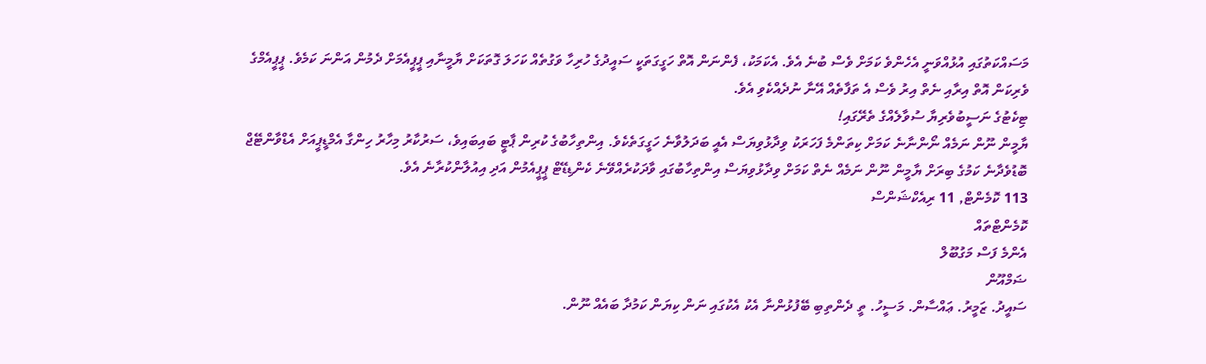މަސައްކަތުގައި އުޅުއްވަނީ އެހެންވެ ކަމަށް ވެސް ބުނެ އެވެ. އެކަމަކު، ފެންނަން އޮތް ހަގީގަތަކީ ސައީދުގެ ހުރިހާ ވަގުތެއް ކަހަލަ ގޮތަކަށް ޔާމީނާއި ޕީޕީއެމަށް ދެމުން އަންނަ ކަމެވެ. ޕީޕީއެމްގެ ވެރިކަން އޮތް އިރާއި ނެތް އިރު ވެސް އެ ތަފާތެއް އޭނާ ނުދެއްކެވި އެވެ.
ޓިކެޓުގެ ނަސީބުވެރިޔާ ސުވާލެއްގެ ތެރޭގައި!
ޔާމީން ނޫން ނަމެއް ނޯންނާނެ ކަމަށް ކިތަންމެ ފަހަރަކު ވިދާޅުވިޔަސް އެއީ ބަދަލުވާނެ ހަގީގަތެކެވެ. އިންތިހާބުގެ ކުރިން ޕާޓީ ބައިބައިވެ، ސަރުކާރު މިހާރު ހިންގާ އެމްޑީޕީއަށް އެޑްވާންޓޭޖް ބޮޑުވެދާނެ ކަމުގެ ބިރަށް ޔާމީން ނޫން ނަމެއް ނެތް ކަމަށް ވިދާޅުވިޔަސް އިންތިހާބުގައި ވާދަކުރެއްވޭނެ ކެންޑިޑޭޓް ޕީޕީއެމުން އަދި އިއުލާންކުރާނެ އެވެ.
113 ކޮމެންޓް, 11 ރިއެކްޝަންސް
ކޮމެންޓްތައް
އެންމެ ފަސް މަގުބޫލް
ޟަމްއޫން
ސައީދު. ޒަމީރު. ޢައްސާން. މަސީހު. ތީ ދެންތިބި ބޭފުޅުންނާ އެކު އެކުގައި ނަން ކިޔަން ކަމުދާ ބައެއް ނޫން.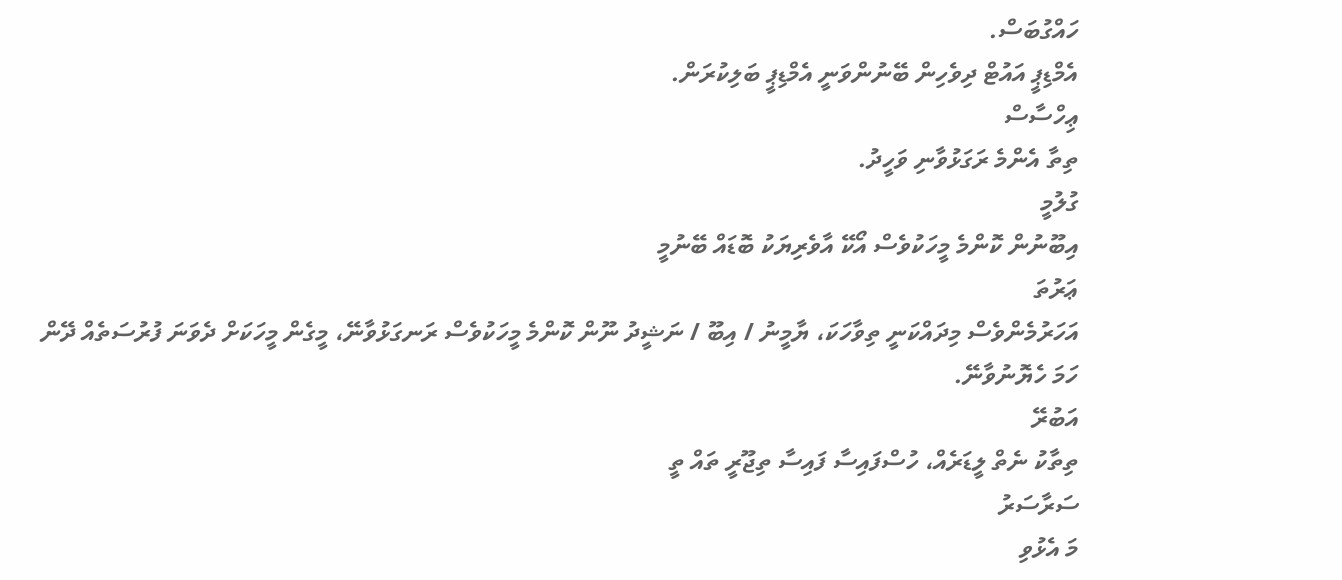ހައްގުބަސް.
އެމްޑިޕީ އައުޓް ދިވެހިން ބޭނުންވަނީ އެމްޑިޕީ ބަލިކުރަން.
ޢިހްސާސް
ތިތާ އެންމެ ރަގަޅުވާނި ވަހީދު.
ގުލުމީ
އިބޫނުން ކޮންމެ މީހަކުވެސް އޯކޭ އާވެރިޔަކު ބޮޑައް ބޭނުމީ
ޢަރުތަ
އަހަރުމެންވެސް މިދައްކަނީ ތިވާހަކަ، ޔާމީނު / އިބޫ / ނަޝީދު ނޫން ކޮންމެ މީހަކުވެސް ރަނގަޅުވާނޭ، މީގެން މީހަކަށް ދެވަނަ ފުރުސަތެއް ދޭން ހަމަ ހެޔޮނުވާނޭ.
އަބުރޭ
ތިތާކު ނެތް ލީޑަރެއް، ހުސްފައިސާ ފައިސާ ތިޖޫރީ ތައް ތީ
ސަރާސަރު
މަ އެޅުވި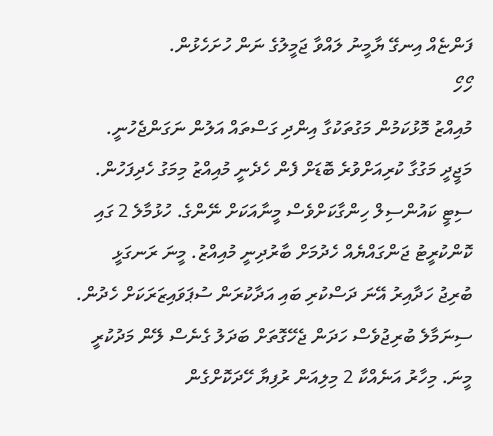ފަންޏެއް އިނގޭ ޔާމީނު ލައްވާ ޖަމީލުގެ ނަން ހުށަހެޅުން.
ހޯހޯ
މުއިއްޒު މޮޅުކަމުން މަގުތަކުގާ އިންދި ގަސްތައް އަލުން ނަގަންޖެހުނީ. މަޖީދީ މަގުގާ ކުރިއަށްވުރެ ބޮޑަށް ފެން ހެދެނީ މުއިއްޒު މިމަގު ހެދިފަހުން. ސިޓީ ކައުންސިލް ހިންގާކަށްވެސް މީނާއަކަށް ނޭންގެ. ހުޅުމާލެ 2 ގައި ކޮންކުރީޓު ޖަންގައްޔެއް ހެދުމަށް ބާރުދިނީ މުއިއްޒު. މީނަ ރަނގަޅީ ބުރިޖު ހަދާއިރު އޭނަ ދަސްކުރި ބައި އަދާކުރަން ސުޕަވައިޒަރަކަށް ހެދުން. ސިނަމާލެ ބުރިޖުވެސް ހަދަން ޖެހޭގޮތަށް ބަދަލު ގެނެސް ލޭން މަދުކުރީ މީނަ. މިހާރު އަނެއްކާ 2 މިލިއަން ރުފިޔާ ހޭދަކޮށްގެން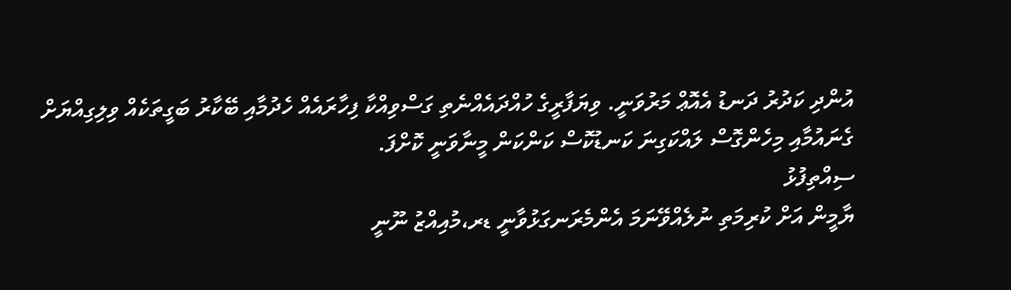އުންދި ކަދުރު ދަނޑު އެއޮޢް މަރުވަނީ. ވިޔަފާރީގެ ހުއްދައެއްނެތި ގަސްވިއްކާ ފިހާރައެއް ހެދުމާއި ބޭކާރު ބަގީތަކެއް ވިލިގިއްޔަށް ގެނައުމާއި މިހެންގޮސް ލައްކަގިނަ ކަނޑުކޮސް ކަންކަން މީނާވަނީ ކޮށްފަ.
ސިއްތިފުޅު
ޔާމީން އަށް ކުރިމަތި ނުލެއްވޭނަމަ އެންމެރަނގަޅުވާނީ ޑރ،މުއިއްޒު ނޫނީ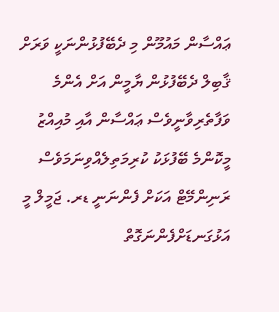ޢައްސާން މައުމޫން މި ދެބޭފުޅުންނަކީ ވަރަށް ޤާބިލް ދެބޭފުޅުން ޔާމީން އަށް އެންމެ ވަފާތެރިވާނީވެސް ޢައްސާން އާއި މުއިއްޒު މީކޮންމެ ބޭފުޅަކު ކުރިމަތިލެއްވިނަމަވެސް ރަނިންމޭޓް އަކަށް ފެންނަނީ ޑރ. ޖަމީލް މީ އަޅުގަނޑަށްފެންނަގޮތް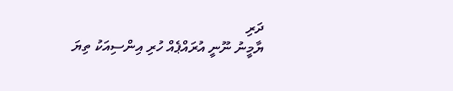ދަރި
ޔާމީނު ނޫނީ އުރައްޕެއް ހުރި އިންސިއަކު ތިޔަ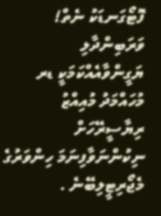ފޮޓޯގަނޑަކު ނެތް!
ވަރަބިންދާލި
ޔަގީންވާއެއްކަމަކީ ޑރ މުހައްމަދު މުއިއްޒު ރިޔާސީރޭހަށް ނިކުންނަވާފިނަމަ ހިންވަރުގެ މެޖޯރިޓީލިބޭނެ .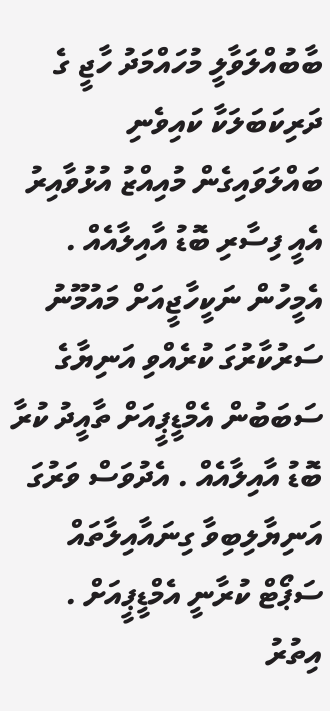ބާބުއްލަވާލީ މުހައްމަދު ހާޖީ ގެ ދަރިކަބަލަކާ ކައިވެނި ބައްލަވައިގެން މުއިއްޒު އުޅުވާއިރު އެއީ ފިސާރި ބޮޑު އާއިލާއެއް . އެމީހުން ނަކީހާޖީއަށް މައުމޫނު ސަރުކާރުގަ ކުރެއްވި އަނިޔާގެ ސަބަބުން އެމްޑީޕީއަށް ތާއީދު ކުރާ ބޮޑު އާއިލާއެއް . އެދުވަސް ވަރުގަ އަނިޔާލިބިވާ ގިނައާއިލާތައް ސަޕޯޓް ކުރާނީ އެމްޑީޕީއަށް .
އިތުރު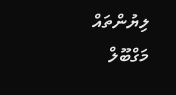ލިޔުންތައް
މަގްބޫލް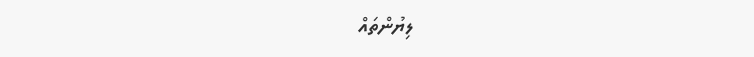ލިޔުންތައް